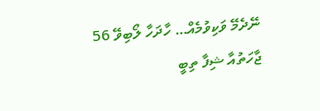ނޭދެމޭ ވަކިވުމެއް… ހާދަހާ ލޯބިވޭ 56
ޖާހަތުއާ ޝިފާ ތިބީ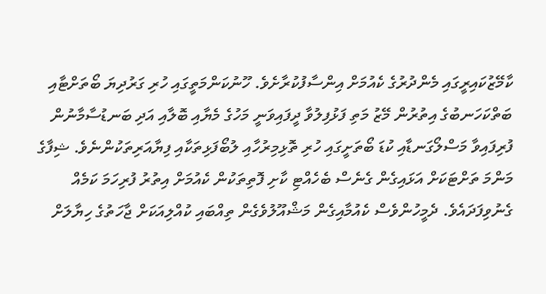ކާމޭޒުކައިރީގައި މެންދުރުގެ ކެއުމަށް އިންސާފުކުރާށެވެ. ހޫނުކަންމަތީގައި ހުރި ގަރުދިޔަ ބޯތަށްޓާއި ބަތްކަހަނބުގެ އިތުރުން މޭޒު މަތި ފަޅުފިލުވާ ދީފައިވަނީ މަހުގެ މެޔާއި ބޮލާއި އަދި ބަނޑުސާމާނުން ފުރިފައިވާ މަސްލޯގަނޑާއި ކުޑަ ބޯތަށީގައި ހުރި ތޮޅިމިރުހާއި ލުބޯފަޅިތަކާއި ފިޔާއަރިތަކުންނެވެ. ޝިފާގެ މަންމަ ތަށްޓަކަށް އަޅައިގެން ގެނެސް ބެހެއްޓި ކާށި ފޮތިތަކުން ކެއުމަށް އިތުރު ފުރިހަމަ ކަމެއް ގެނުވިފަދައެވެ. ދެމީހުންވެސް ކެއުމާއިގެން މަޝްއޫލުވެގެން ތިއްބައި ކުއްލިއަކަށް ޖާހަތުގެ ހިޔާލަށް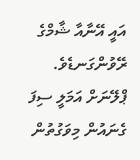އައީ އޭނާއާ ޝާމްގެ ރޭވުންގަނޑެވެ. ޕްލޭނަށް އަމަލީ ސިފަ ގެނައުން މިވަގުތުން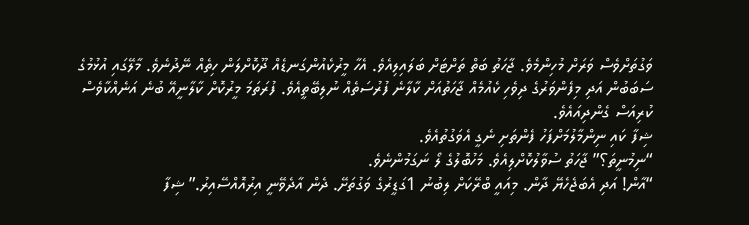ވަގުތަށްވެސް ވަރަށް މުހިންމެވެ. ޖާހަތު ބަތް ތަށްޓަށް ބަލައިލިއެވެ. އެހާ މީރުކެއުންގަނޑެއް ދޫކޮށްލަން ހިތެއް ނޭދުނެވެ. މާލޭގައި އުޅުމުގެ ސަބަބުން އަދި މިފެންވަރުގެ ދިވެހި ކެއުމެއް ޖާހަތުއަށް ކާލާނެ ފުރުސަތެއް ނުލިބޭތީއެވެ. ފުރަތަމަ މީރުކޮށް ކާލާނީއޭ ބުނެ އަނެއްކާވެސް ކުރިއަސް ގެންދިއައެވެ.
ޝިފާ ކައި ނިންމާލުމަށްފަހު ފެންތަށި ނެގީ އެވަގުތުއެވެ.
“ނިމުނީތަ؟” ޖާހަތު ސުވާލުކޮށްލިއެވެ. މަހުބޮލުގެ ލޯ ނަގަމުންނެވެ.
“އާން! އަދި އެބަޖެހެޔޭ ދާން. މިއައީ ބްރޭކަށް ލިބުނު 1ގަޑީރުގެ ވަގުތަށޭ. ދެން އާދެވޭނީ އިރުއޮއްސޭއިރު.” ޝިފާ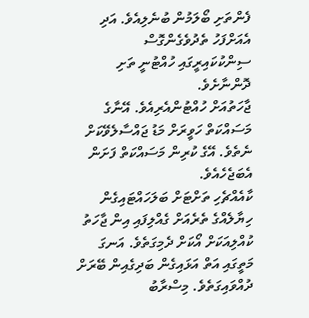ފެންތަށި ބޯލަމުން ބުނެލިއެވެ. އަދި އެއަށްފަހު ތެދުވެގެންގޮސް ސިންކުކައިރީގައި ހުއްޓުނީ ތަށި ދޮންނާށެވެ.
ޖާހަތުއަށް ހުއްޓުންއެރިއެވެ. އޭނާގެ މަސައްކަތް ހަވީރަށް މަޑު ޖައްސާލެވޭކަށް ނެތެވެ. އޭގެ ކުރިން މަސައްކަތް ފަށަން އެބަޖެހެއެވެ.
ކާއެއްޗެހި ތަށްޓަށް ބަލަހައްޓައިގެން ހިޔާލެއްގެ ތެރެއަށް ގެއްލިފައި އިން ޖާހަތު ކުއްލިއަކަށް އޯކަށް ދެމިގަތެވެ. އަނގަ މަތީގައި އަތް އަޅައިގެން ބަދިގެއިން ބޭރަށް ދުއްވައިގަތެވެ. މިސްރާބު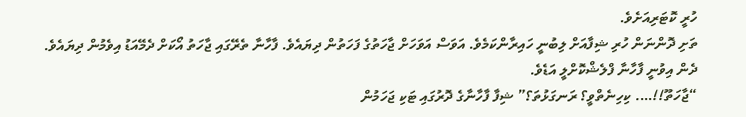ހުރީ ކޮޓަރިއަށެވެ.
ތަށި ދޮންނަން ހުރި ޝިފާއަށް ލިބުނީ ހައިރާންކަމެވެ. އަވަސް އަވަހަށް ޖާހަތުގެ ފަހަތުން ދިޔައެވެ. ފާހާނާ ތެރޭގައި ޖާހަތު އޯކަށް ދެމޭއަޑު އިވެމުން ދިޔައެވެ.
ދެން އިވުނީ ފާހާނާ ފްލެޝްކޮށްލީ އަޑެވެ.
“ޖާހަތޫ!!…. ކިހިނެތްވީ؟ ރަނގަޅުތަ؟” ޝިފާ ފާހާނާގެ ދޮރުގައި ޓަކި ޖަހަމުން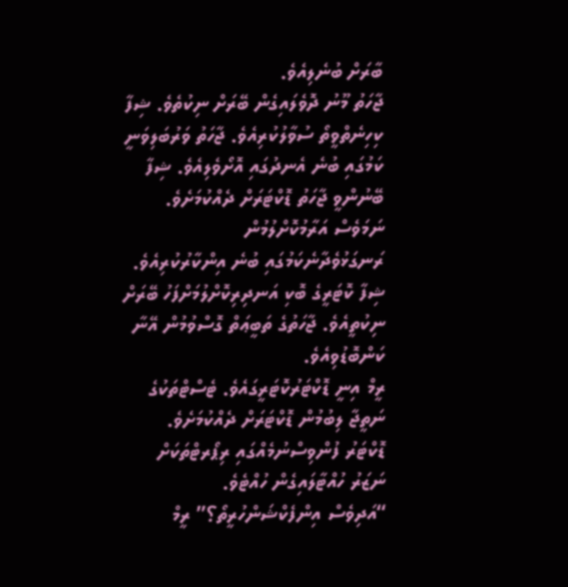ބާރަށް ބުނެލިއެވެ.
ޖާހަތު މޫނު ދޮވެލައިގެން ބޭރަށް ނިކުތެވެ. ޝިފާ ކިހިނެތްވީތޯ ސުވާލުކުރިއެވެ. ޖާހަތު ވަރުބަލިވަނީ ކަމުގައި ބުނެ އެނދުގައި އޮށޯވެލިއެވެ. ޝިފާ ބޭނުންވީ ޖާހަތު ޑޮކްޓަރަށް ދެއްކުމަށެވެ. ނަމަވެސް އަރާމުކޮށްލުމުން ރަނގަޅުވެދާނެކަމުގައި ބުނެ އިންކާރުކުރިއެވެ. ޝިފާ ކޮޓަރީގެ ބޮކި އަނދިރިކޮށްލުމަށްފަހު ބޭރަށް ނިކުތީއެވެ. ޖާހަތުގެ ތަބީޢަތް ގޮސްވުމުން އޭނާ ކަންބޮޑުވިއެވެ.
ރީމް އިނީ ޑޮކްޓަރުކޮޓަރީގައެވެ. ޓެސްޓްތަކުގެ ނަތީޖާ ލިބުމުން ޑޮކްޓަރަށް ދެއްކުމަށެވެ. ޑޮކްޓަރު ފުންވިސްނުމެއްގައި ރިޕޯރޓްތަކަށް ނަޒަރު ހުއްޓާލައިގެން ހުއްޓެވެ.
“އަދިވެސް އިންފެކްޝަންހުރީތޯ؟” ރީމް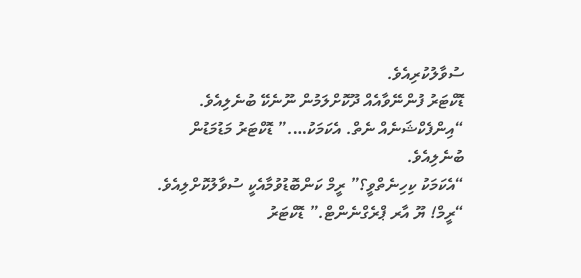ސުވާލުކުރިއެވެ.
ޑޮކްޓަރު ފުންނޭވާއެއް ދޫކޮށްލަމުން ނޫނެކޭ ބުނެލިއެވެ.
“އިންފެކްޝަނެއް ނެތް. އެކަމަކު….” ޑޮކްޓަރު މަޑުމަޑުން ބުނެލިއެވެ.
“އެކަމަކު ކިހިނެތްވީ؟” ރީމް ކަންބޮޑުވުމާއެކީ ސުވާލުކޮށްލިއެވެ.
“ރީމް! ޔޫ އާރ ޕްރެގްނެންޓް.” ޑޮކްޓަރު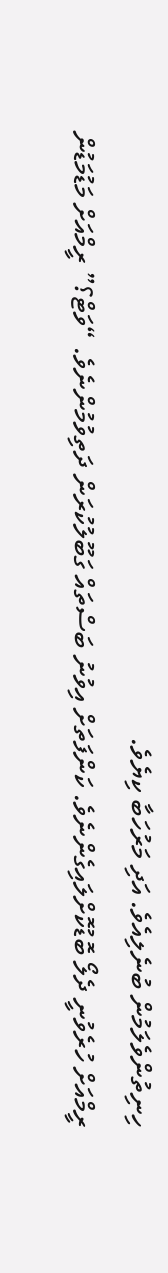ހިނިތުންވެލަމުން ބުނެލިއެވެ. އަދި މަރުހަބާ ކިޔެވެ.
ރީމްއަށް ހުރެވުނީ ދެލޯ ބޮޑުކޮށްލައިގެންނެވެ. ކަންފަތަށް އިވުނު ބަސްތައް ގަބޫލުކުރަން ދަތިވުމުންނެވެ. “ވަޓް؟” ރީމްއަށް މަޑުމަޑުން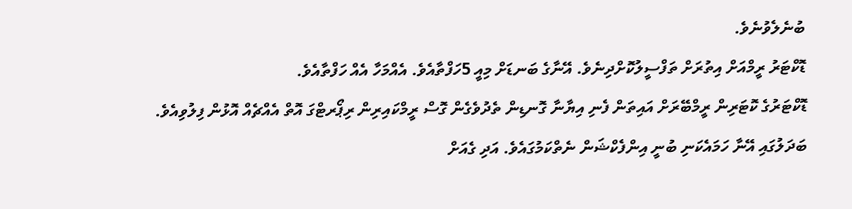ބުނެލެވުނެވެ.
ޑޮކްޓަރު ރީމްއަށް އިތުރަށް ތަފްސީލުކޮށްދިނެވެ. އޭނާގެ ބަނޑަށް މިއީ 5ހަފްތާއެވެ. އެއްމަހާ އެއް ހަފްތާއެވެ.
ޑޮކްޓަރުގެ ކޮޓަރިން ރީމްބޭރަށް އައިތަން ފެނި އިޔާނާ ގޮނޑިން ތެދުވެގެން ގޮސް ރީމްކައިރިން ރިޕޯރޓްގަ އޮތް އެއްޗެއް އޮޅުން ފިލުވިއެވެ.
ބަދަލުގައި އޭނާ ހަމައެކަނި ބުނީ އިންފެކްޝަން ނެތްކަމުގައެވެ. އަދި ގެއަށް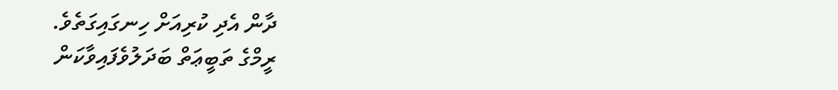ދާން އެދި ކުރިއަށް ހިނގައިގަތެވެ.
ރީމްގެ ތަބީޢަތް ބަދަލުވެފައިވާކަން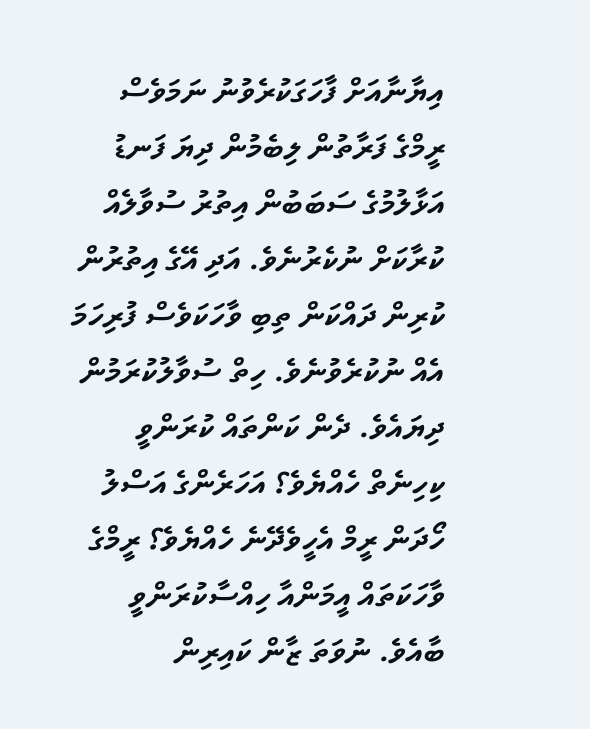އިޔާނާއަށް ފާހަގަކުރެވުނު ނަމަވެސް ރީމްގެ ފަރާތުން ލިބެމުން ދިޔަ ފަނޑު އަޅާލުމުގެ ސަބަބުން އިތުރު ސުވާލެއް ކުރާކަށް ނުކެރުނެވެ. އަދި އޭގެ އިތުރުން ކުރިން ދައްކަން ތިބި ވާހަކަވެސް ފުރިހަމަ އެއް ނުކުރެވުނެވެ. ހިތް ސުވާލުކުރަމުން ދިޔައެވެ. ދެން ކަންތައް ކުރަންވީ ކިހިނެތް ހެއްޔެވެ؟ އަހަރެންގެ އަސްލު ހޯދަން ރީމް އެހީވެދޭނެ ހެއްޔެވެ؟ ރީމްގެ ވާހަކަތައް އީމަންއާ ހިއްސާކުރަންވީ ބާއެވެ. ނުވަތަ ޒާން ކައިރިން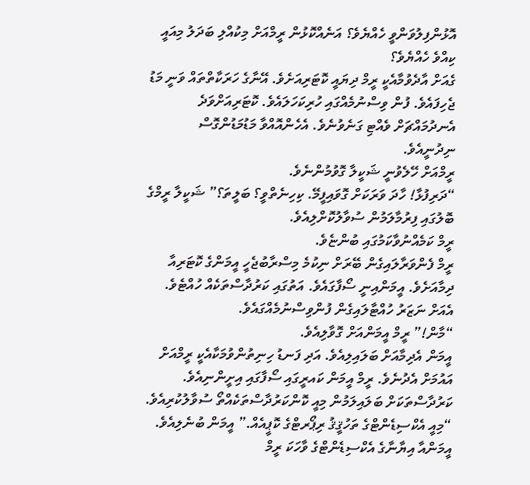އޮޅުންފިލުވަންވީ ހެއްޔެވެ؟ އަނެއްކޮޅުން ރީމްއަށް މިކުއްލި ބަދަލު މިއައީ ކިއްވެ ހެއްޔެވެ؟
ގެއަށް އާދެވުމާއެކީ ރީމް ދިޔައީ ކޮޓަރިއަށެވެ. އޭނާގެ ހަރަކާތްތައް ވަނީ މަޑު ޖެހިފައެވެ. ފުން ވިސްނުމެއްގައި ހުރިކަހަލައެވެ. ކޮޓަރިއަށްވަދެ އެނދުމައްޗަށް ވެއްޓި ގަނެވުނެވެ. އެހެންއޮއްވާ މަޑުމަޑުންގޮސް ނިދުނީއެވެ.
ރީމްއަށް ހޭލެވުނީ ޝަކީލާ ގޮވުމުންނެވެ.
“ދަރިފުޅާ! ހާދަ ވަރަކަށް ގޮވައިފީމޭ. ކިހިނެތްވީ؟ ބަލީތަ؟” ޝަކީލާ ރީމްގެ ބޮލުގައި ފިރުމާލަމުން ސުވާލުކޮށްލިއެވެ.
ރީމް ކަމެއްނުވާކަމުގައި ބުންޏެވެ.
ރީމް ފެންވަރާލައިގެން ބޭރަށް ނިކުމެ މިސްރާބުޖެހީ އީމަންގެ ކޮޓަރިއާ ދިމާއަށެވެ. އީމަންއިނީ ސޯފާގައެވެ. އަތުގައި ކަރުދާސްތަކެއް ހުއްޓެވެ. އެއަށް ނަޒަރު ހުއްޓާލައިގެން ފުންވިސްނުމެއްގައެވެ.
“މާން!” ރީމް އީމަންއަށް ގޮވާލިއެވެ.
އީމަން އެދިމާއަށް ބަލައިލިއެވެ. އަދި ފަނޑު ހިނިތުންވުމަކާއެކީ ރީމްއަށް އައުމަށް އެދުނެވެ. ރީމް އީމަން ކައރީގައި ސޯފާގައި އިށީންނިއެވެ. ކަރުދާސްތަކަށް ބަލައިލަމުން މިއީ ކޮންކަރުދާސްތަކެއްތޯ ސުވާލުކުރިއެވެ.
“މިއީ އެކްސިޑެންޓްގެ ތަހުޤީޤު ރިޕޯރޓްގެ ކޮޕީއެއް.” އީމަން ބުނެލިއެވެ. އީމަންއާ އިޔާނާގެ އެކްސިޑެންޓްގެ ވާހަކަ ރީމް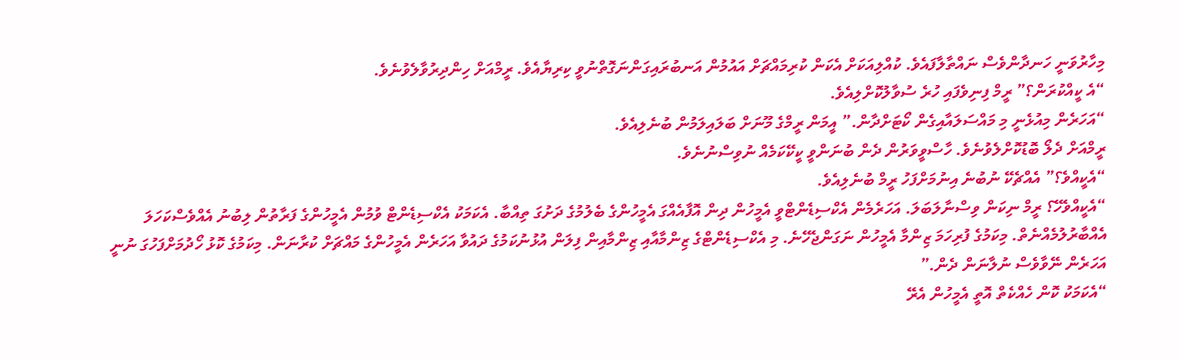މިހާރުވަނީ ހަނދާންވެސް ނައްތާލާފައެވެ. ކުއްލިއަކަށް އެކަން ކުރިމައްޗަށް އައުމުން އަނބުރައިގަންނަގޮތްނުވީ ކިރިޔާއެވެ. ރީމްއަށް ހިންދިރުވާލެވުނެވެ.
“އެ ކީއްކުރަން؟” ރީމް ފިނިވެފައި ހުރެ ސުވާލުކޮށްލިއެވެ.
“އަހަރެން މިއުޅެނީ މި މައްސަލައާއިގެން ކޯޓަށްދާން.” އީމަން ރީމްގެ މޫނަށް ބަލައިލަމުން ބުނެލިއެވެ.
ރީމްއަށް ދެލޯ ބޮޑުކޮށްލެވުނެވެ. ހާސްވީވަރުން ދެން ބުނަންވީ ކީކޭކަމެއް ނުވިސްނުނެވެ.
“އެކީއްވެ؟” އެއްޗެކޭ ނުބުނެ އިނުމަށްފަހު ރީމް ބުނެލިއެވެ.
“އެކީއްވެހޭ؟ ރީމް ނިކަން ވިސްނާލަބަލަ. އަހަރެމެން އެކްސިޑެންޓްވީ އެމީހުން ދިން އޮފާއެއްގަ އެމީހުންގެ ބެލުމުގެ ދަށުގަ ތިއްބާ. އެކަމަކު އެކްސިޑެންޓް ވުމުން އެމީހުންގެ ފަރާތުން ލިބުނު އެއްވެސްކަހަލަ އެއްބާރުލުމެއްނެތް. މިކަމުގެ ފުރިހަމަ ޒިންމާ އެމީހުން ނަގަންޖެހޭނެ. މި އެކްސިޑެންޓްގެ ޒިންމާއާއި ޒިންމާއިން ފިލަން އުޅުނުކަމުގެ ދައުވާ އަހަރެން އެމީހުންގެ މައްޗަށް ކުރާނަން. މިކަމުގެ ކޮޅު ހޯދުމަށްފަހުގަ ނުނީ އަހަރެން ނޭވާވެސް ނުލާނަން ދެން.”
“އެކަމަކު ކޮން ހެއްކެތް އޮތީ އެމީހުން އެރޭ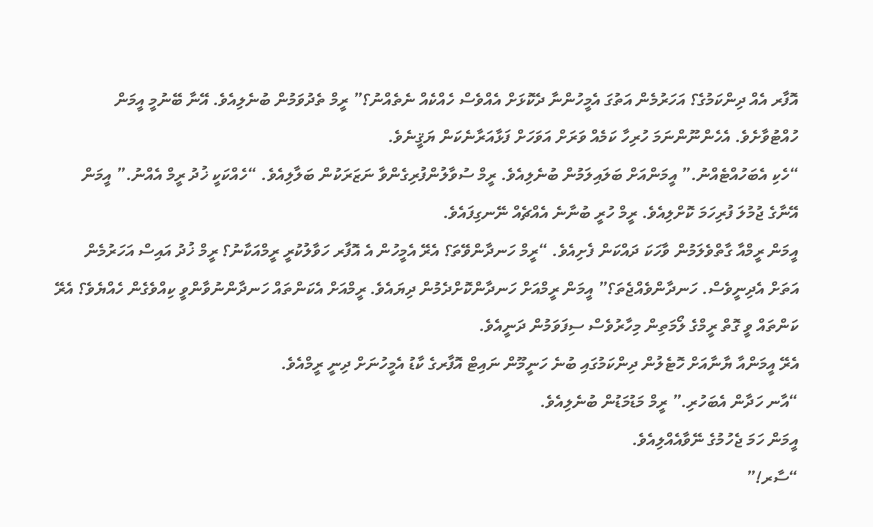އޮފާރ އެއް ދިންކަމުގެ؟ އަހަރުމެން އަތުގަ އެމީހުންނާ ދެކޮޅަށް އެއްވެސް ހެއްކެއް ނެތެއްނު؟” ރީމް ތެދުވަމުން ބުނެލިއެވެ. އޭނާ ބޭނުމީ އީމަން ހުއްޓުވާށެވެ. އެހެންނޫންނަމަ ހުރިހާ ކަމެއް ވަރަށް އަވަހަށް ފަޅާއަރާނެކަން ޔަޤީނެވެ.
“ހެކި އެބަހުއްޓެއްނު.” އީމަންއަށް ބަލައިލަމުން ބުނެލިއެވެ. ރީމް ސުވާލުންފުރިގެންވާ ނަޒަރަކުން ބަލާލިއެވެ. “ހެއްކަކީ ޚުދު ރީމް އެއްނު.” އީމަން އޭނާގެ ޖުމުލަ ފުރިހަމަ ކޮށްލިއެވެ. ރީމް ހުރީ ބުނާނެ އެއްޗެއް ނޭނގިފައެވެ.
އީމަން ރީމްއާ ގާތްވެލަމުން ވާހަކަ ދައްކަން ފެށިއެވެ. “ރީމް ހަނދާންވޭތަ؟ އެރޭ އެމީހުން އެ އޮފާރ ހަވާލުކުރީ ރީމްއަކާނު؟ ރީމް ޚުދު އައިސް އަހަރުމެން އަތަށް އެދިނީވެސް. ހަނދާންވެއްޖެތަ؟” އީމަން ރީމްއަށް ހަނދާންކޮށްދެމުން ދިޔައެވެ. ރީމްއަށް އެކަންތައް ހަނދާންނުވާންވީ ކިއްވެގެން ހެއްޔެވެ؟ އެރޭ ކަންތައް ވީ ގޮތް ރީމްގެ ލޯމަތިން މިހާރުވެސް ސިފަވަމުން ދަނީއެވެ.
އެރޭ އީމަންއާ ޔާނާއަށް ހޮޓެލުން ދިންކަމުގައި ބުނެ ހަނީމޫން ނައިޓް އޮފާރގެ ކާޑު އެމީހުނަށް ދިނީ ރީމްއެވެ.
“އާނ ހަދާން އެބަހުރި.” ރީމް މަޑުމަޑުން ބުނެލިއެވެ.
އީމަން ހަމަ ޖެހުމުގެ ނޭވާއެއްލިއެވެ.
“ސާރ!”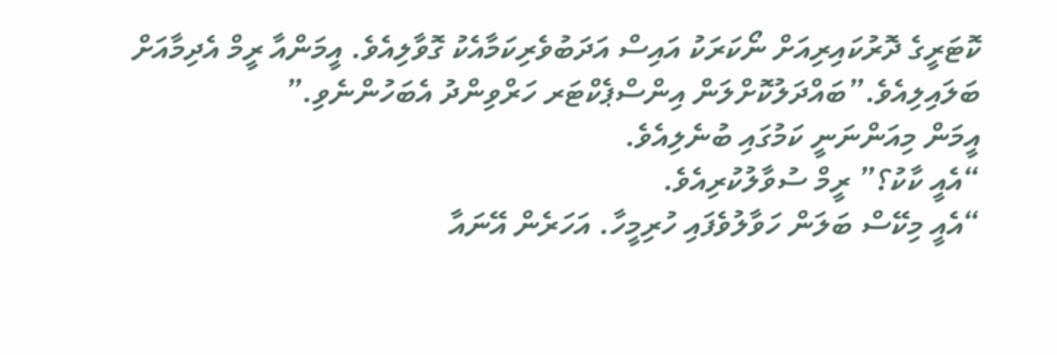ކޮޓަރީގެ ދޮރުކައިރިއަށް ނޯކަރަކު އައިސް އަދަބުވެރިކަމާއެކު ގޮވާލިއެވެ. އީމަންއާ ރީމް އެދިމާއަށް ބަލައިލިއެވެ.”ބައްދަލުކޮށްލަން އިންސްޕެކްޓަރ ހަރްވިންދު އެބަހުންނެވި.”
އީމަން މިއަންނަނީ ކަމުގައި ބުނެލިއެވެ.
“އެއީ ކާކު؟” ރީމް ސުވާލުކުރިއެވެ.
“އެއީ މިކޭސް ބަލަން ހަވާލުވެފައި ހުރިމީހާ. އަހަރެން އޭނައާ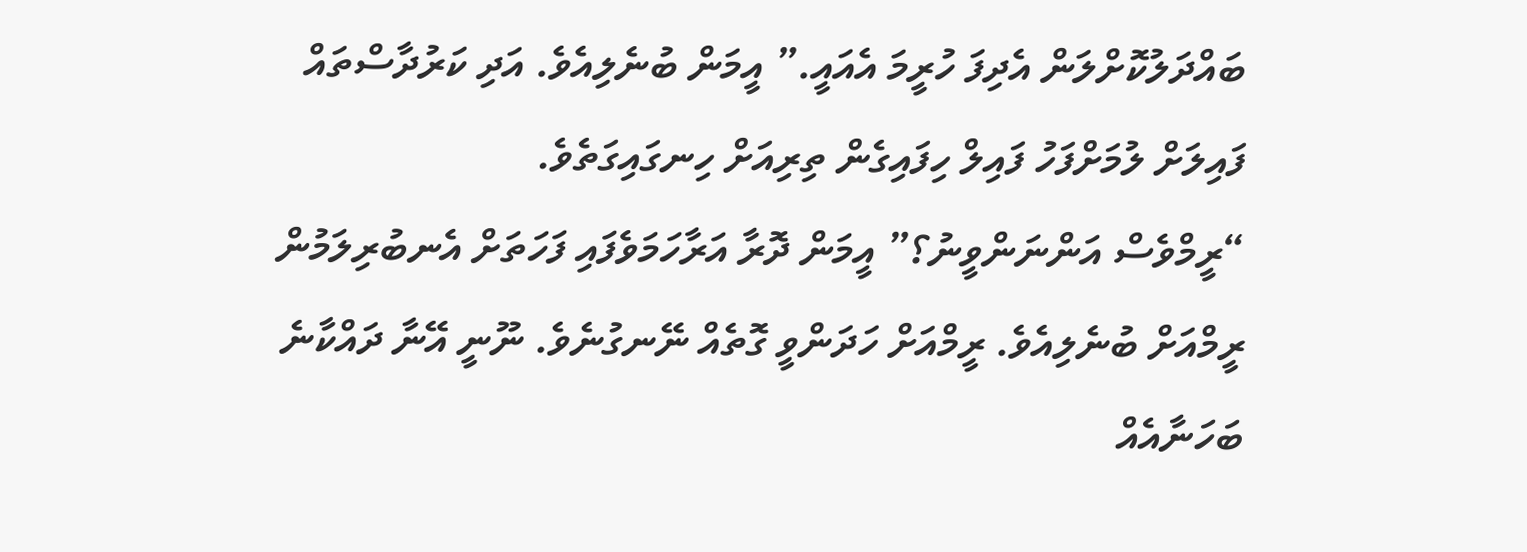ބައްދަލުކޮށްލަން އެދިފަ ހުރީމަ އެއައީ.” އީމަން ބުނެލިއެވެ. އަދި ކަރުދާސްތައް ފައިލަށް ލުމަށްފަހު ފައިލް ހިފައިގެން ތިރިއަށް ހިނގައިގަތެވެ.
“ރީމްވެސް އަންނަންވީނު؟” އީމަން ދޮރާ އަރާހަމަވެފައި ފަހަތަށް އެނބުރިލަމުން ރީމްއަށް ބުނެލިއެވެ. ރީމްއަށް ހަދަންވީ ގޮތެއް ނޭނގުނެވެ. ނޫނީ އޭނާ ދައްކާނެ ބަހަނާއެއް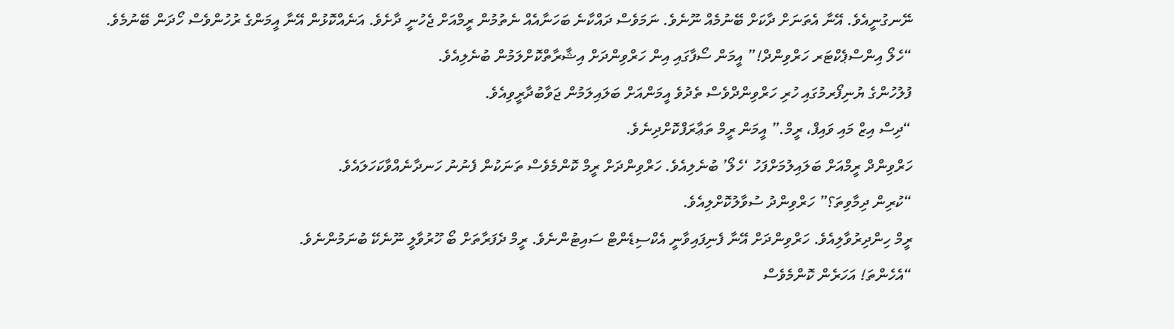ނޭނގުނީއެވެ. އޭނާ އެތަނަށް ދާކަށް ބޭނުމެއް ނޫނެވެ. ނަމަވެސް ދައްކާނެ ބަހަނާއެއް ނެތުމުން ރީމްއަށް ޖެހުނީ ދާށެވެ. އަނެއްކޮޅުން އޭނާ އީމަންގެ ރުހުންވެސް ހޯދަން ބޭނުމެވެ.
“ހެލޯ އިންސްޕެކްޓަރ ހަރްވިންދް!” އީމަން ސޯފާގައި އިން ހަރްވިންދަށް އިޝާރާތްކޮށްލަމުން ބުނެލިއެވެ.
ފުލުހުންގެ ޔުނިފޯރމުގައި ހުރި ހަރްވިންދްވެސް ތެދުވެ އީމަންއަށް ބަލައިލަމުން ޖަވާބުދާރީވިއެވެ.
“ދިސް އިޒް މައި ވައިފް، ރީމް.” އީމަން ރީމް ތަޢާރަފްކޮށްދިނެވެ.
ހަރްވިންދް ރީމްއަށް ބަލައިލުމަށްފަހު ‘ހެލޯ’ ބުނެލިއެވެ. ހަރްވިންދަށް ރީމް ކޮންމެވެސް ތަނަކުން ފެނުނު ހަނދާނެއްވާކަހަލައެވެ.
“ކުރިން ދިމާވިތަ؟” ހަރްވިންދު ސުވާލުކޮށްލިއެވެ.
ރީމް ހިންދިރުވާލިއެވެ. ހަރްވިންދަށް އޭނާ ފެނިފައިވާނީ އެކްސިޑެންޓް ސައިޓުންނެވެ. ރީމް ދެފަރާތަށް ބޯ ހޫރުވާލީ ނޫނެކޭ ބުނަމުންނެވެ.
“އެހެންތަ! އަހަރެން ކޮންމެވެސް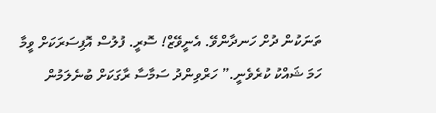ތަނަކުން ދުށް ހަނދާންވޭ. އެނީވޭޒް! ސޮރީ. ފުލުސް އޮފިސަރަކަށް ވީމާ ހަމަ ޝައްކު ކުރެވެނީ.” ހަރްވިންދު ސަމާސާ ރާގަކަށް ބުނެލަމުން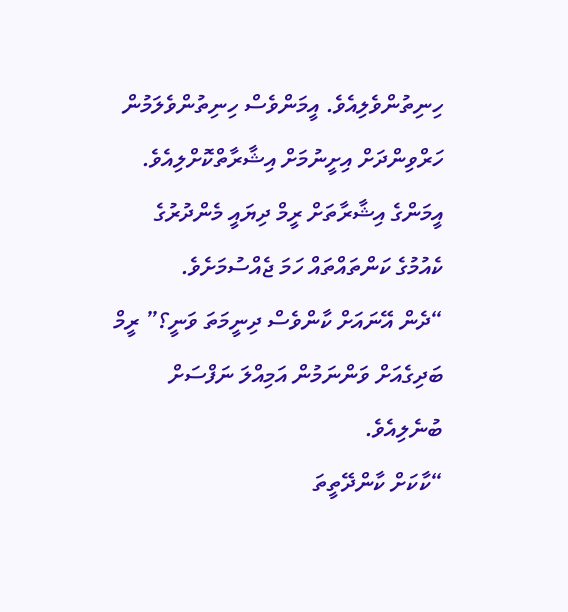ހިނިތުންވެލިއެވެ. އީމަންވެސް ހިނިތުންވެލަމުން ހަރްވިންދަށް އިށީނުމަށް އިޝާރާތްކޮށްލިއެވެ.
އީމަންގެ އިޝާރާތަށް ރީމް ދިޔައީ މެންދުރުގެ ކެއުމުގެ ކަންތައްތައް ހަމަ ޖެއްސުމަށެވެ.
“ދެން އޭނައަށް ކާންވެސް ދިނީމަތަ ވަނީ؟” ރީމް ބަދިގެއަށް ވަންނަމުން އަމިއްލަ ނަފްސަށް ބުނެލިއެވެ.
“ކާކަށް ކާންދޭތީތަ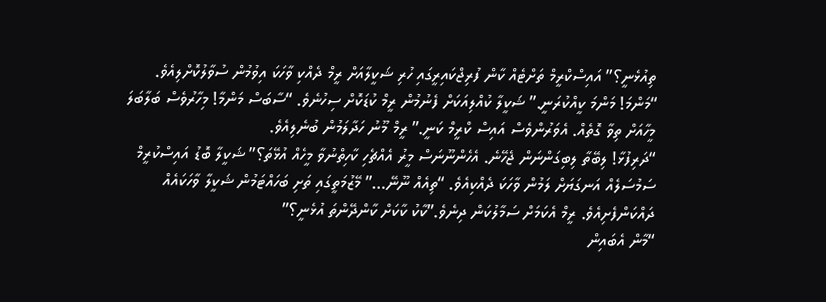ތިއުޅެނީ؟” އައިސްކްރީމް ތަށްޓެއް ކާން ފުރިޖްކައިރީގައި ހުރި ޝަކީލާއަށް ރީމް ދެއްކި ވާހަކަ އިވުމުން ސުވާލުކޮށްލިއެވެ.
“މަންމަ! މަންމަ ކީއްކުރަނީ.” ޝަކީލާ ކުއްލިއަކަށް ފެނުމުން ރީމް ކުޑަކޮށް ސިހުނެވެ. “ސާބަސް މަންމާ! މިހާރުވެސް ބަލާބަލަ މީހާއަށް ތިވާ ގޮތެއް. އެވަރުންވެސް އައިސް ކްރީމް ކަނީ.” ރީމް މޫނު ހަދާލަމުން ބުނެލިއެވެ.
“ދަރިފުޅާ! ލިބޭތާ ލިބިގަންނަން ޖެހޭނެ. އެހެންނޫނަސް މީރު އެއްޗެހި ކާހިތްނުވާ މީހެއް އުޅޭތަ؟” ޝަކީލާ ބޮޑު އައިސްކުރީމް ސަމުސަލެއް އަނގަޔަށް ލަމުން ވާހަކަ ދެއްކިއެވެ. “ތިއެއް ނޫނޭ…” މޭޒުމަތީގައި ތަށި ބަހައްޓަމުން ޝަކީލާ ވާހަކައެއް ދައްކަންފެށިއެވެ. ރީމް އެކަމަށް ސަމާލުކަން ދިނެވެ.”ކާކު ކާކަށް ކާންދޭންތަ އުޅެނީ؟”
“މާން އެބައިން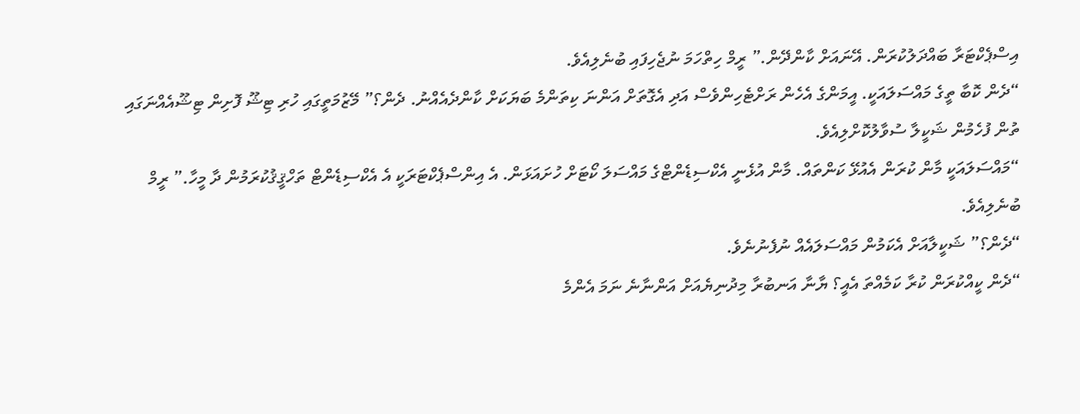އިސްޕެކްޓަރާ ބައްދަލުކުރަން. އޭނައަށް ކާންދޭން.” ރީމް ހިތްހަމަ ނުޖެހިފައި ބުނެލިއެވެ.
“ދެން ކޮބާ ތީގެ މައްސަލައަކީ. އީމަންގެ އެހެން ރަށްޓެހިންވެސް އަދި އެގޮތަށް އަންނަ ކިތަންމެ ބަޔަކަށް ކާންދެއެއްނު. ދެން؟” މޭޒުމަތީގައި ހުރި ޓިޝޫ ފޮށިން ޓިޝޫއެއްނަގައި ތުން ފުހެމުން ޝަކީލާ ސުވާލުކޮށްލިއެވެ.
“މައްސަލައަކީ މާން ކުރަން އެއުޅޭ ކަންތައް. މާން އުޅެނީ އެކްސިޑެންޓްގެ މައްސަލަ ކޯޓަށް ހުށައަޅަން. އެ އިންސްޕެކްޓަރަކީ އެ އެކްސިޑެންޓް ތަހްޤީޤުކުރަމުން ދާ މީހާ.” ރީމް ބުނެލިއެވެ.
“ދެން؟” ޝަކީލާއަށް އެކަމުން މައްސަލައެއް ނުފެނުނެވެ.
“ދެން ކީއްކުރަން ކުރާ ކަމެއްތަ އެއީ؟ ޔާނާ އަނބުރާ މިދުނިޔެއަށް އަންނާނެ ނަމަ އެންމެ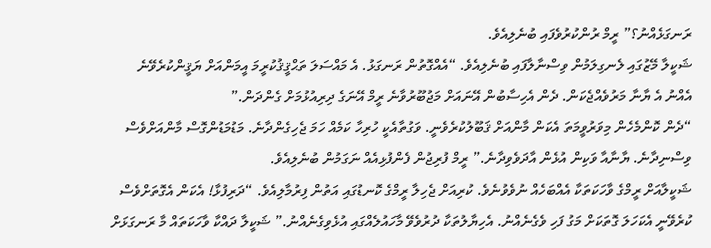ރަނގަޅެއްނު؟” ރީމް ރުންކުރުވެފައި ބުނެލިއެވެ.
ޝަކީލާ މޭޒުގައި ލެނގިލަމުން ވިސްނާލާފައި ބުނެލިއެވެ. “އެއްގޮތުން ރަނގަޅު. އެ މައްސަލަ ތަޙްޤީޤުކުރީމަ އީމަންއަށް ޔަޤީންކުރެވޭނެ އެއްނު އެ ޔާނާ މަރުވެއްޖެކަން. ދެން އެހިސާބުން އޭނައަށް މަޖުބޫރުވާނެ ރީމް އޭނަގެ ދިރިއުޅުމަށް ގެންދަން.”
“ދެން ކޮންމެހެން މިވަރުވީމަތަ އެކަން މާންއަށް ޤަބޫލުކުރެވެނީ. ވަގުތާއެކީ ހުރިހާ ކަމެއް ހަމަ ޖެހިގެންދާނެ. މަޑުމަޑުންގޮސް މާންއަށްވެސް ވިސްނިދާނެ. ޔާނާއާ ވަކިން އުޅެން އާދަވެވިދާނެ.” ރީމް ފުރިޖުން ފެންފުޅިއެއް ނަގަމުން ބުނެލިއެވެ.
ޝަކީލާއަށް ރީމްގެ ވާހަކަތަކާ އެއްބަހެއް ނުވެވުނެވެ. ކުރިއަށް ޖެހިލާ ރީމްގެ ކޮނޑުގައި އަތުން ފިރުމާލިއެވެ. “ދަރިފުޅާ! އެކަން އެގޮތަށްވެސް ކުރެވޭނީ އެކަހަލަ ގޮތަކަށް މަގު ފަހި ވެގެނެއްނު. އެހިޔާލުތަކާ ދުރުވެވޭ މާހައުލެއްގައި އުޅެވިގެނެއްނު.” ޝަކީލާ ދައްކާ ވާހަކަތައް މާ ރަނގަޅަށް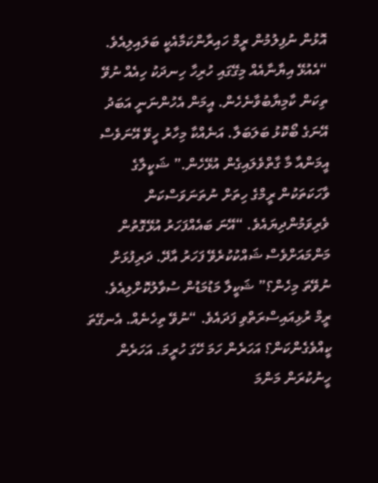އޮޅުން ނުފިލުމުން ރީމް ހައިރާންކަމާއެކީ ބަލައިލިއެވެ. “އެއުޅޭ އިޔާނާއެއް މިގޭގައި ހުރިހާ ހިނދަކު ހިއެއް ނުވޭ ތިކަން ކާމިޔާބުވާނެހެން. އީމަން އެހުންނަނީ އަބަދު އޭނަގެ ބޯކޮޅު ބަލަބަލާ. އަނެއްކާ މިހާރު ހީވޭ އޭނަވެސް އީމަންއާ މާ ގާތްވެލައިގެން އުޅޭހެން.” ޝަކީލާގެ ވާހަކަތަކުން ރީމްގެ ހިތަށް ނުތަނަވަސްކަން ވެރިވަމުންދިޔައެވެ. “އޭނަ ބައެއްފަހަރު އުޅޭގޮތުން މަންމައަށްވެސް ޝައްކުކުރެވޭ ފަހަރު އާދޭ. ދަރިފުޅަށް ނުވޭތަ މިހެން؟” ޝަކީލާ މަޑުމަޑުން ސުވާލުކޮށްލިއެވެ.
ރީމް ރުޅިއައިސްރަތްވި ފަދައެވެ. “ނުވޭ ތިހެނެއް. އެނގޭތަ ކީއްވެގެންކަން؟ އަހަރެން ހަމަ ހޭގަ ހުރީމަ. އަހަރެން ހީނުކުރަން މަންމަ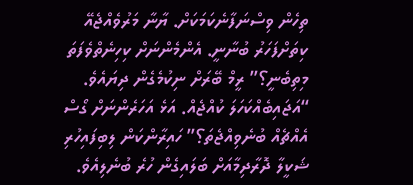ތިހެން ވިސްނަފާނެކަމަކަށް. ޔާނާ މަރުވެއްޖެއޭ ކިތަށްފަހަރު ބުނާނީ. އެންމެންނަށް ކިހިނެތްވެފަތަ މިތިބެނީ؟” ރީމް ބޭރަށް ނިކުމެގެން ދިޔައެވެ.
“އަޖައިބެއްކަހަލަ ކުއްޖެއް. އަޅެ އަހަރެންނަށް ގޯސް އެއްޗެއް ބުނެވިއްޖެތަ؟” ހައިރާންކަން ލިބިފައިހުރި ޝަކީލާ ދޮރާދިމާއަށް ބަލައިގެން ހުރެ ބުނެލިއެވެ.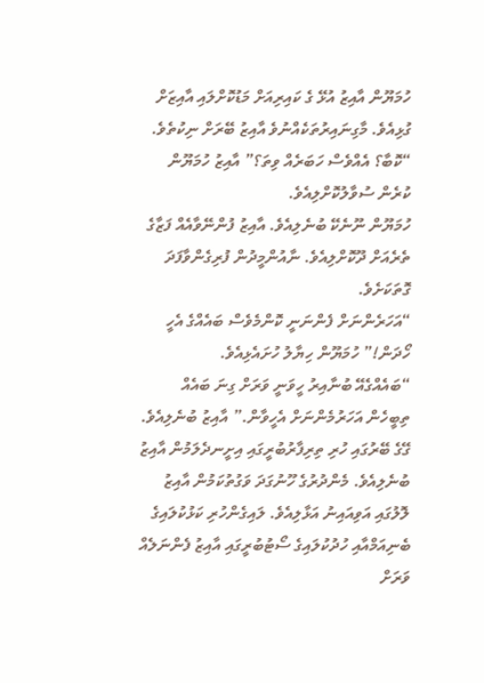ހުމަޔޫން އާއިޒު އުޅޭ ގެ ކައިރިއަށް މަޑުކޮށްލައި އާއިޒަށް ގުޅިއެވެ. މާގިނައިރުތަކެއްނުވެ އާއިޒު ބޭރަށް ނިކުތެވެ.
“ކޮބާ؟ އެއްވެސް ހަބަރެއް ވިތަ؟” އާއިޒު ހުމަޔޫން ކުރެން ސުވާލުކޮށްލިއެވެ.
ހުމަޔޫން ނޫނެކޭ ބުނެލިއެވެ. އާއިޒު ފުންނޭވާއެއް ފަޒާގެ ތެރެއަށް ދޫކޮށްލިއެވެ. ނާއުންމީދުން ފުރިގެންވާފަދަ ގޮތަކަށެވެ.
“އަހަރެންނަށް ފެންނަނީ ކޮންމެވެސް ބައެއްގެ އެހީ ހޯދަން!” ހުމަޔޫން ހިޔާލު ހުށައެޅިއެވެ.
“ބައެއްގެއޭ ބުނާއިރު ހީވަނީ ވަރަށް ގިނަ ބައެއް ތިބީހެން އަހަރުމެންނަށް އެހީވާން.” އާއިޒު ބުނެލިއެވެ.
ގޭގެ ބޭރުގައި ހުރި ތިރިފާރުބުރީގައި އިށީނދެލަމުން އާއިޒު ބުނެލިއެވެ. މެންދުރުގެ ހޫނުގަދަ ވަގުތުކަމުން އާއިޒު ލޮލުގައި އަވިއައިނު އަޅާލިއެވެ. ލައިގެންހުރި ކަޅުކުލައިގެ ބެނިއަމްއާއި ހުދުކުލައިގެ ސޯޓުބުރީގައި އާއިޒު ފެންނަލެއް ވަރަށް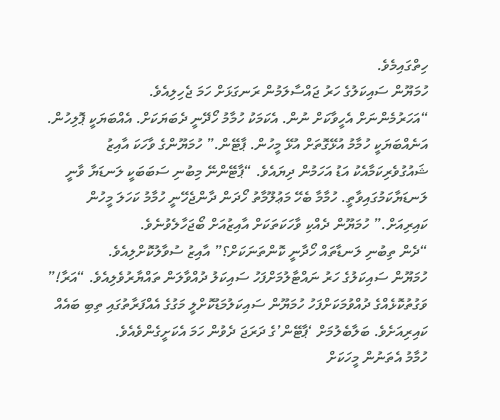ހިތްގައިމެވެ.
ހުމަޔޫން ސައިކަލުގެ ހަރު ޖައްސާލަމުން ރަނގަޅަށް ހަމަ ޖެހިލިއެވެ.
“އަހަރުމެންނަށް އެހީވާކަށް ނުން. އެކަމަކު ހުމާމު ހޯދޭނީ ދެބަޔަކަށް. އެއްބަޔަކީ ޕޮލިހުން. އަނެއްބަޔަކީ ހުމާމު އުޅޭގޮތަށް އުޅޭ މީހުން. ޕާޓޭން.” ހުމަޔޫންގެ ވާހަކަ އާއިޒު ޝައުގުވެރިކަމާއެކު އަޑު އަހަމުން ދިޔައެވެ. “ޕާޓޭންނޭ މިބުނި ސަބަބަކީ ލަނޑަޔާ ވާނީ ލަނޑަޔާކަމުގައިވާތީ. ހުމާމާ ބެހޭ މަޢުލޫމާތު ހޯދަން ދާންޖެހޭނީ ހުމާމު ކަހަލަ މީހުން ކައިރިއަށް.” ހުމަޔޫން ދެއްކި ވާހަކަތަކަށް އާއިޒުއަށް ބޯޖަހާލެވުނެވެ.
“ދެން ތިބުނި ލަނޑާތައް ހޯދާނީ ކޮންތަނަކަށް؟” އާއިޒު ސުވާލުކޮށްލިއެވެ.
ހުމަޔޫން ސައިކަލުގެ ހަރު ނައްޓާލުމަށްފަހު ސައިކަލު ދުއްވާލަން ތައްޔާރުވެލިއެވެ. “އަރާ!”
ވަގުތުކޮޅެއްގެ ދުއްވުމަކަށްފަހު ހުމަޔޫން ސައިކަލުމަޑުކޮށްލީ މަގުގެ އެއްފަރާތުގައި ތިބި ބައެއް ކައިރިއަށެވެ. ބަލާބެލުމަށް ‘ޕާޓޭން’ގެ ދަރަޖަ ދެވުން ހަމަ އެކަށީގެންވެއެވެ.
ހުމާމު އެތަނުން މީހަކަށް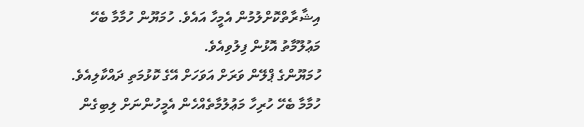އިޝާރާތްކޮށްލުމުން އެމީހާ އައެވެ. ހުމަޔޫން ހުމާމާ ބެހޭ މަޢުލޫމާތު އޮޅުން ފިލުވިއެވެ.
ހުމަޔޫންގެ ޕްލޭން ވަރަށް އަވަހަށް އޭގެ ކޮޅުމަތި ދައްކާލިއެވެ. ހުމާމާ ބެހޭ ހުރިހާ މަޢުލުމާތެއްހެން އެމީހުންނަށް ލިބިގެން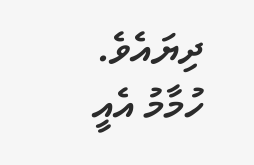ދިޔައެވެ. ހުމާމު އެއީ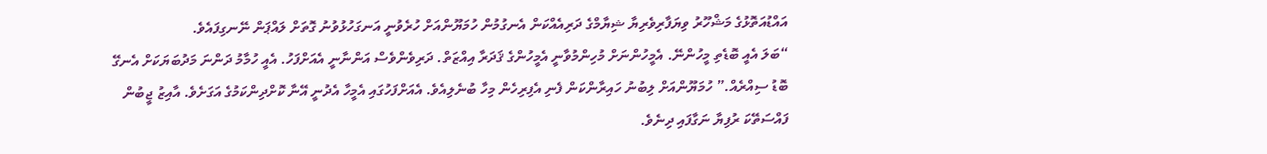އައްޑުއަތޮޅުގެ މަޝްހޫރު ވިޔަފާރިވެރިޔާ ޝިޔާމްގެ ދަރިއެއްކަން އެނގުމުން ހުމަޔޫންއަށް ހުރެވުނީ އަނގަހުޅުވުނު ގޮތަށް ލައްޕަން ނޭނގިފައެވެ.
“ބަލަ އެއީ ބޮޑެތި މީހުންނޭ. އެމީހުންނަށް މުހިންމުވާނީ އެމީހުންގެ ޤަދަރާ އިއްޒަތް. ދަރިވެންވެސް އަންނާނީ އެއަށްފަހު. އެއީ ހުމާމު ދަންނަ މަދުބަޔަކަށް އެނގޭ ބޮޑު ސިއްރެއް.” ހުމަޔޫންއަށް ލިބުނު ހައިރާންކަން ފެނި އެފިރިހެން މިހާ ބުނެލިއެވެ. އެއަށްފަހުގައި އެމީހާ އެދުނީ އޭނާ ކޮށްދިންކަމުގެ އަގަށެވެ. އާއިޒު ޖީބުން ފައްސަތޭކަ ރުފިޔާ ނަގާފައި ދިނެވެ.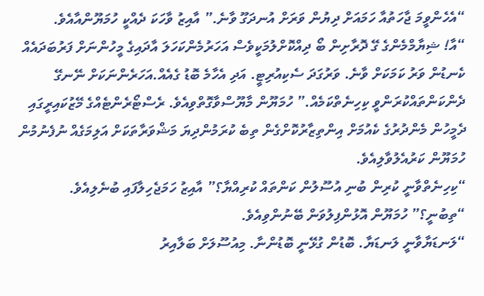“އެހެންވީމަ ޖާހަތުއާ ހަމައަށް ދިޔުން ވަރަށް އުނދަގޫ ވާނެ.” އާއިޒު ވާހަކަ ދެއްކީ ހުމަޔޫންއާއެވެ.
“އާ! ޝިޔާމްމެންގެ ގޭ ދޮރާށިން ބޯ ދިއްކޮށްލުމަކީވެސް އަހަރުމެންކަހަލަ އާދައިގެ މީހުންނަށް ފަރުބަދައެއް ކެނޑުން ވަރު ކަމަކަށް ވާނެ. ވަރުގަދަ ސެކިއުރިޓީ. އަދި އެހާމެ ބޮޑު ގެއެއް.އަހަރެންނަކަށް ނޭނގޭ ދެންކަންތައްކުރަންވީ ކިހިނެތްކަމެއް.” ހުމަޔޫން މާޔޫސްވާގޮތްވިއެވެ. ރެސްޓޯރެންޓެއްގެ މޭޒުކައިރީގައި ދެމީހުން މެންދުރުގެ ކެއުމަށް އިންތިޒާރުކޮށްގެން ތިބެ ކުރަމުންދިޔަ މަޝްވަރާތަކަށް އަލިމަގެއް ނުފެނުމުން ހުމަޔޫން ކަރުއެލުވާލިއެވެ.
“ކިހިނެތްވާނީ ކުރިން ބުނި އުސޫލުން ކަންތައް ކުރިއްޔާ؟” އާއިޒު ހަމަޖެހިލާފައި ބުނެލިއެވެ.
“ތިބުނީ؟” ހުމަޔޫން އޮޅުންފިލުވަން ބޭނުންވިއެވެ.
“ލަނޑަޔާވާނީ ލަނޑަޔާ. ބޮޑުން ގުޅޭނީ ބޮޑުންނާ. މިއުސޫލަށް ބަލާއިރު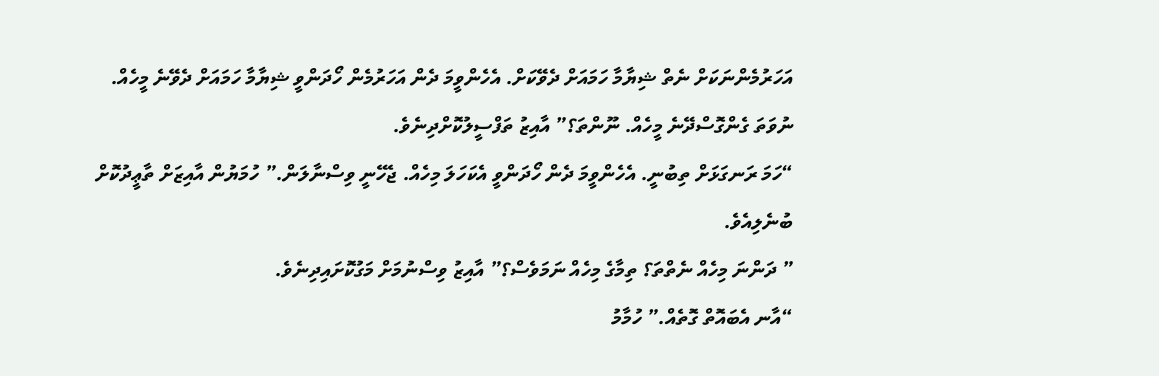އަހަރުމެންނަކަށް ނެތް ޝިޔާމާ ހަމައަށް ދެވޭކަށް. އެހެންވީމަ ދެން އަހަރުމެން ހޯދަންވީ ޝިޔާމާ ހަމައަށް ދެވޭނެ މީހެއް. ނުވަތަ ގެންގޮސްދޭނެ މީހެއް. ނޫންތަ؟” އާއިޒު ތަފްސީލުކޮށްދިނެވެ.
“ހަމަ ރަނގަޅަށް ތިބުނީ. އެހެންވީމަ ދެން ހޯދަންވީ އެކަހަލަ މިހެއް. ޖެހޭނީ ވިސްނާލަން.” ހުމަޔުން އާއިޒަށް ތާޢީދުކޮށް ބުނެލިއެވެ.
” ދަންނަ މިހެއް ނެތްތަ؟ ތިމާގެ މިހެއް ނަމަވެސް؟” އާއިޒު ވިސްނުމަށް މަގުކޮށައިދިނެވެ.
“އާނ އެބައޮތް ގޮތެއް.” ހުމާމު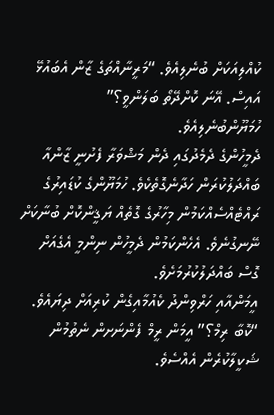ކުއްލިއަކަށް ބުނެލިއެވެ. “މަރީނާއްތަގެ ޒާން އެބައުޅޭ އައިސް. އޭނަ ކޮށްދޭތޯ ބަލަންވީ؟” ހުމަޔޫންބުނެލިއެވެ.
ދެމީހުންގެ ދެމެދުގައި ދެން މަޝްވަރާ ފެށުނީ ޒާންއާ ބައްދަލުކުރަން ހަދާނެގޮތެކެވެ. ހުމަޔޫންގެ ކުޑައިރުގެ ރައްޓެއްސެއްކަމުން މިހާރުގެ ގޮތެއް ޔަޤީންކޮށް ބުނާކަށް ނޭނގުނެވެ. އެހެންކަމުން ދެމީހުން ނިންމީ އެގެއަށް ގޮސް ބައްދަލުކުރުމަށެވެ.
އީމަންއާއި ހަރްވިންދު ކެއުމާއިގެން ކުރިއަށް ދިޔައެވެ.
“ކޮބާ ރިމް؟” އީމަން ރީމް ފެންނަށން ނެތުމުން ޝަކީލާކުރެން އެއްސެވެ.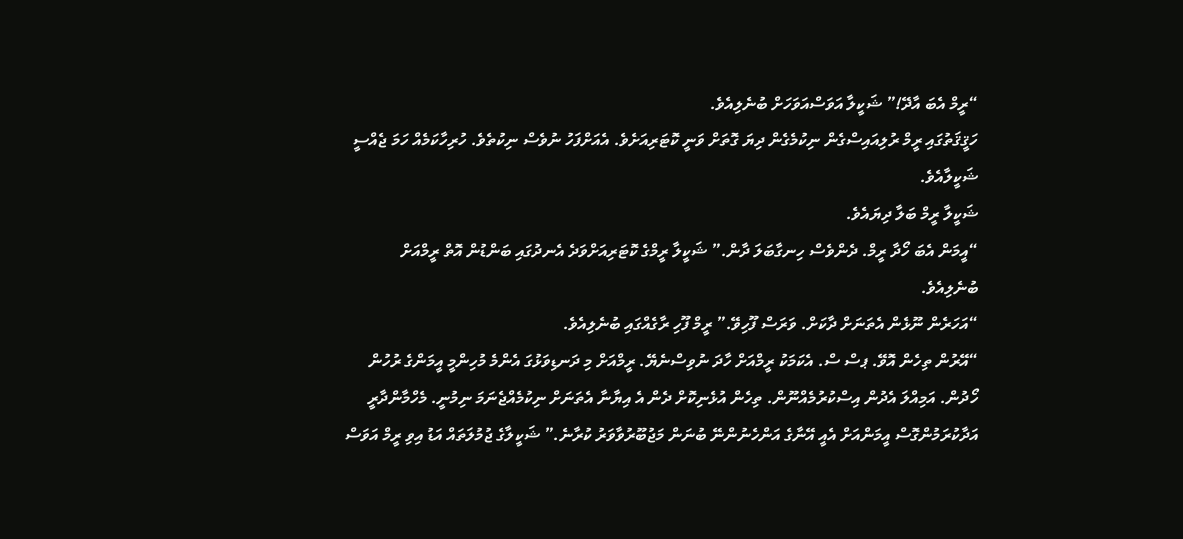“ރީމް އެބަ އާދޭ!” ޝަކީލާ އަވަސްއަވަހަށް ބުނެލިއެވެ.
ހަޤީޤަތުގައި ރީމް ރުލިއައިސްގެން ނިކުމެގެން ދިޔަ ގޮތަށް ވަނީ ކޮޓަރިއަށެވެ. އެއަށްފަހު ނުވެސް ނިކުތެވެ. ހުރިހާކަމެއް ހަމަ ޖެއްސީ ޝަކީލާއެވެ.
ޝަކީލާ ރީމް ބަލާ ދިޔައެވެ.
“އީމަން އެބަ ހޯދާ ރީމް. ދެންވެސް ހިނގާބަލަ ދާން.” ޝަކީލާ ރީމްގެ ކޮޓަރިއަށްވަދެ އެނދުގައި ބަންޑުން އޮތް ރީމްއަށް ބުނެލިއެވެ.
“އަހަރެން ނޫޅެން އެތަނަށް ދާކަށް. ވަރަސް ފޫހިވޭ.” ރީމް ފޫހި ރާގެއްގައި ބުނެލިއެވެ.
“އޭރުން ތިހެން އޮވޭ. ޕސް ސް. އެކަމަކު ރީމްއަށް ހާދަ ނުވިސްނެޔޭ. ރީމްއަށް މި ދަނޑިވަޅުގަ އެންމެ މުހިންމީ އީމަންގެ ރުހުން ހޯދުން. އަމިއްލަ އެދުން އިސްކުރުމެއްނޫން. ތިހެން އުޅެނިކޮށް ދެން އެ އިޔާނާ އެތަނަށް ނިކުމެއްޖެނަމަ ނިމުނީ. މެހްމާންދާރީ އަދާކުރަމުންގޮސް އީމަންއަށް އެއީ އޭނާގެ އަންހެނުންނޭ ބުނަން މަޖުބޫރުވާވަރު ކުރާނެ.” ޝަކީލާގެ ޖުމުލަތައް އަޑު އިވި ރީމް އަވަސް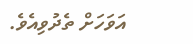އަވަހަށް ތެދުވިއެވެ.